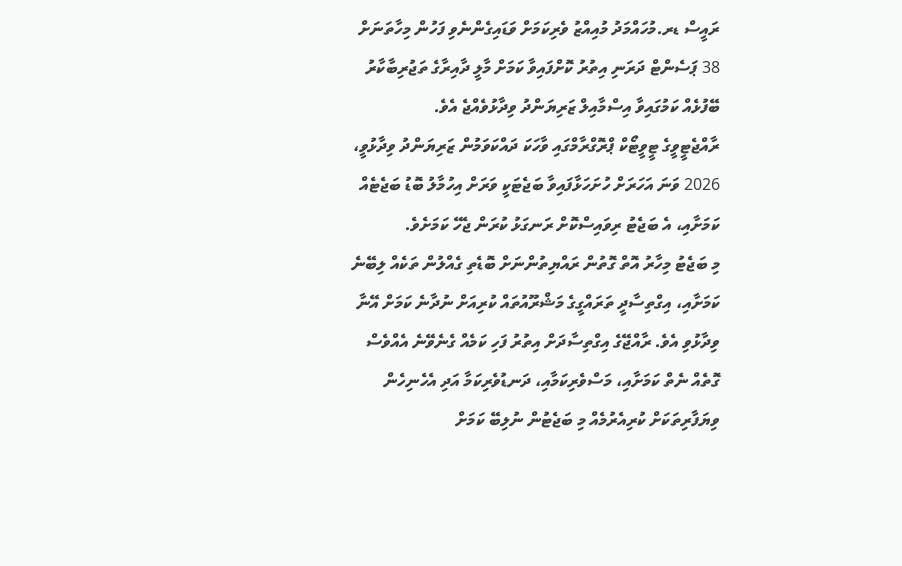ރައީސް ޑރ.މުހައްމަދު މުއިއްޒު ވެރިކަމަށް ވަޑައިގެންނެވި ފަހުން މިހާތަނަށް 38 ޕަސެންޓް ދަރަނި އިތުރު ކޮށްފައިވާ ކަމަށް މާލީ ދާއިރާގެ ތަޖުރިބާކާރު ބޭފުޅެއް ކަމުގައިވާ އިސްމާއިލް ޒަރިޔަންދު ވިދާޅުވެއްޖެ އެވެ.
ރާއްޖެޓީވީގެ ޓީވީޓޯކް ޕްރޮގްރާމްގައި ވާހަކަ ދައްކަވަމުން ޒަރިޔަންދު ވިދާޅުވީ، 2026 ވަނަ އަހަރަށް ހުށަހަޅާފައިވާ ބަޖެޓަކީ ވަރަށް އިހުމާލު ބޮޑު ބަޖެޓެއް ކަމަށާއި، އެ ބަޖެޓު ރިވައިސްކޮށް ރަނގަޅު ކުރަން ޖެހޭ ކަމަށެވެ.
މި ބަޖެޓު މިހާރު އޮތް ގޮތުން ރައްޔިތުންނަށް ބޮޑެތި ގެއްލުން ތަކެއް ލިބޭނެ ކަމަށާއި، އިގްތިސާދީ ތަރައްގީގެ މަޝްރޫއުތައް ކުރިއަށް ނުދާނެ ކަމަށް އޭނާ ވިދާޅުވި އެވެ. ރާއްޖޭގެ އިގްތިސާދަށް އިތުރު ފަހި ކަމެއް ގެނެވޭނެ އެއްވެސް ގޮތެއް ނެތް ކަމަށާއި، މަސްވެރިކަމާއި، ދަނޑުވެރިކަމާ އަދި އެހެނިހެން ވިޔަފާރިތަކަށް ކުރިއެރުމެއް މި ބަޖެޓުން ނުލިބޭ ކަމަށް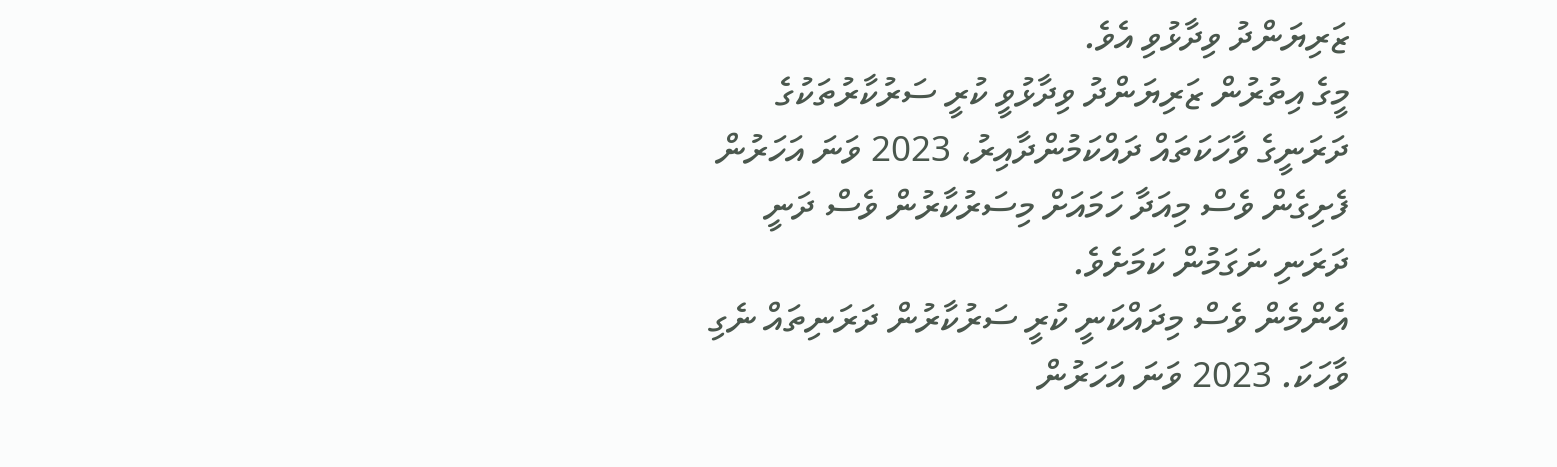ޒަރިޔަންދު ވިދާޅުވި އެވެ.
މީގެ އިތުރުން ޒަރިޔަންދު ވިދާޅުވީ ކުރީ ސަރުކާރުތަކުގެ ދަރަނީގެ ވާހަކަތައް ދައްކަމުންދާއިރު، 2023 ވަނަ އަހަރުން ފެށިގެން ވެސް މިއަދާ ހަމައަށް މިސަރުކާރުން ވެސް ދަނީ ދަރަނި ނަގަމުން ކަމަށެވެ.
އެންމެން ވެސް މިދައްކަނީ ކުރީ ސަރުކާރުން ދަރަނިތައް ނެގި ވާހަކަ. 2023 ވަނަ އަހަރުން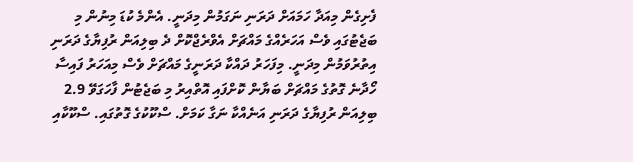ފެށިގެން މިއަދާ ހަމައަށް ދަރަނި ނަގަމުން މިދަނީ. އެންމެ ކުޑަ މިނުން މި ބަޖެޓުގައި ވެސް އަހަރެއްގެ މައްޗަށް އެވްރެޖްކޮށް ދެ ބިލިއަން ރުފިޔާގެ ދަރަނި އިތުރުވަމުން މިދަނީ. މިފަހަރު ދައްކާ ދަރަނީގެ މައްޗަށް ވެސް މިއަހަރު ފައިސާ ހޯދާނެ ގޮތުގެ މައްޗަށް ބަޔާން ކޮށްފައި އޮތްއިރު މި ބަޖެޓުން ފާހަގަވޭ 2.9 ބިލިއަން ރުފިޔާގެ ދަރަނި އަނެއްކާ ނަގާ ކަމަށް. ސްކޫކުގެ ގޮތުގައި. ސްކޫކާއި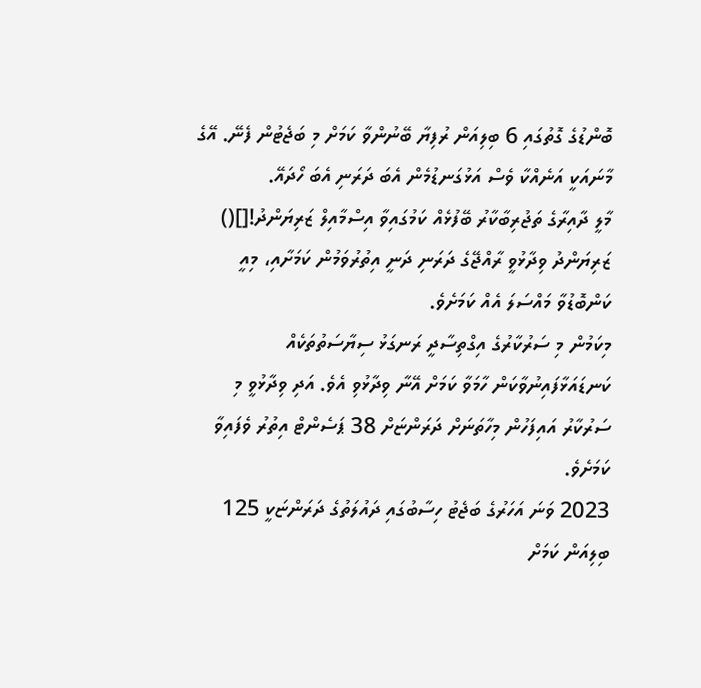ބޮންޑުގެ ގޮތުގައި 6 ބިލިއަން ރުފިޔާ ބޭނުންވާ ކަމަށް މި ބަޖެޓުން ފެނޭ. އޭގެ މާނައަކީ އަނެއްކާ ވެސް އަޅުގަނޑުމެން އެބަ ދަރަނި އެބަ ހޯދައޭ.
މާލީ ދާއިރާގެ ތަޖުރިބާކާރު ބޭފުޅެއް ކަމުގައިވާ އިސްމާއިލް ޒަރިޔަންދު![]()
ޒަރިޔަންދު ވިދާޅުވީ ރާއްޖޭގެ ދަރަނި ދަނީ އިތުރުވަމުން ކަމަށާއި، މިއީ ކަންބޮޑުވާ މައްސަލަ އެއް ކަމަށެވެ.
މިކަމުން މި ސަރުކާރުގެ އިގްތިސާދީ ރަނގަޅު ސިޔާސަތުތަކެއް ކަނޑައަޅާފައިނުވާކަން ހާމަވާ ކަމަށް އޭނާ ވިދާޅުވި އެވެ. އަދި ވިދާޅުވީ މި ސަރުކާރު އައިފަހުން މިހާތަނަށް ދަރަންޏަށް 38 ޕަސެންޓް އިތުރު ވެފައިވާ ކަމަށެވެ.
2023 ވަނަ އަހަރުގެ ބަޖެޓު ހިސާބުގައި ދައުލަތުގެ ދަރަންޏަކީ 125 ބިލިއަން ކަމަށް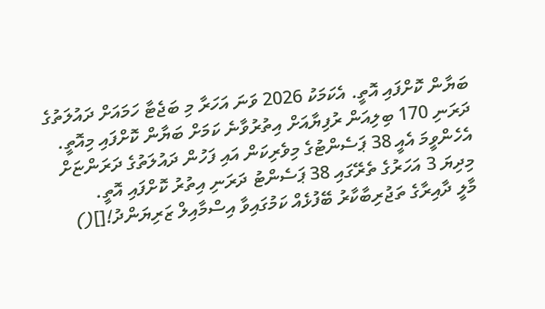ބަޔާން ކޮށްފައި އޮތީ. އެކަމަކު 2026 ވަނަ އަހަރާ މި ބަޖެޓާ ހަމައަށް ދައުލަތުގެ ދަރަނި 170 ބިލިއަން ރުފިޔާއަށް އިތުރުވާނެ ކަމަށް ބަޔާން ކޮށްފައި މިއޮތީ. އެހެންވީމަ އެއީ 38 ޕަސެންޓުގެ މިވެރިކަން އައި ފަހުން ދައުލަތުގެ ދަރަންޏަށް މިދިޔަ 3 އަހަރުގެ ތެރޭގައި 38 ޕަސެންޓު ދަރަނި އިތުރު ކޮށްފައި އޮތީ.
މާލީ ދާއިރާގެ ތަޖުރިބާކާރު ބޭފުޅެއް ކަމުގައިވާ އިސްމާއިލް ޒަރިޔަންދު![]()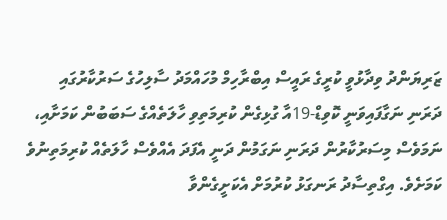ޒަރިޔަންދު ވިދާޅުވީ ކުރީގެ ރައީސް އިބްރާހިމް މުހައްމަދު ސާލިހުގެ ސަރުކާރުގައި ދަރަނި ނަގާފައިވަނީ ކޮވިޑް-19އާ ގުޅިގެން ކުރިމަތިވި ހާލަތެއްގެ ސަބަބުން ކަމަށާއި، ނަމަވެސް މިސަރުކާރުން ދަރަނި ނަގަމުން ދަނީ އެފަދަ އެއްވެސް ހާލަތެއް ކުރިމަތިނުވެ ކަމަށެވެ. އިގްތިސާދު ރަނގަޅު ކުރުމަށް އެކަށީގެންވާ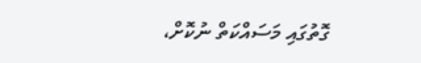ގޮތުގައި މަސައްކަތް ނުކޮށް،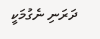ދަރަނި ނެގުމަކީ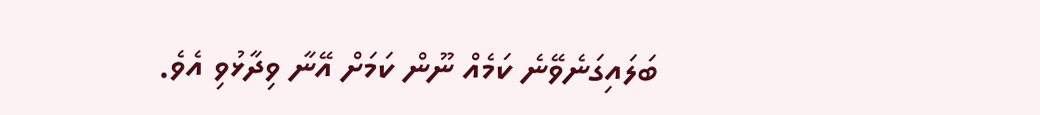ބަލައިގަނެވޭނެ ކަމެއް ނޫން ކަމަށް އޭނާ ވިދާޅުވި އެވެ.